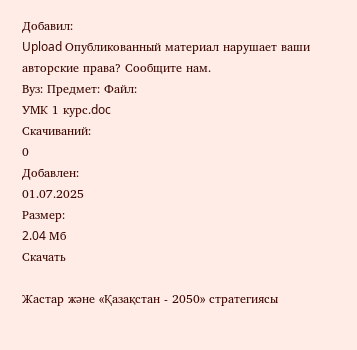Добавил:
Upload Опубликованный материал нарушает ваши авторские права? Сообщите нам.
Вуз: Предмет: Файл:
УМК 1 курс.doc
Скачиваний:
0
Добавлен:
01.07.2025
Размер:
2.04 Mб
Скачать

Жастар және «Қазақстан - 2050» стратегиясы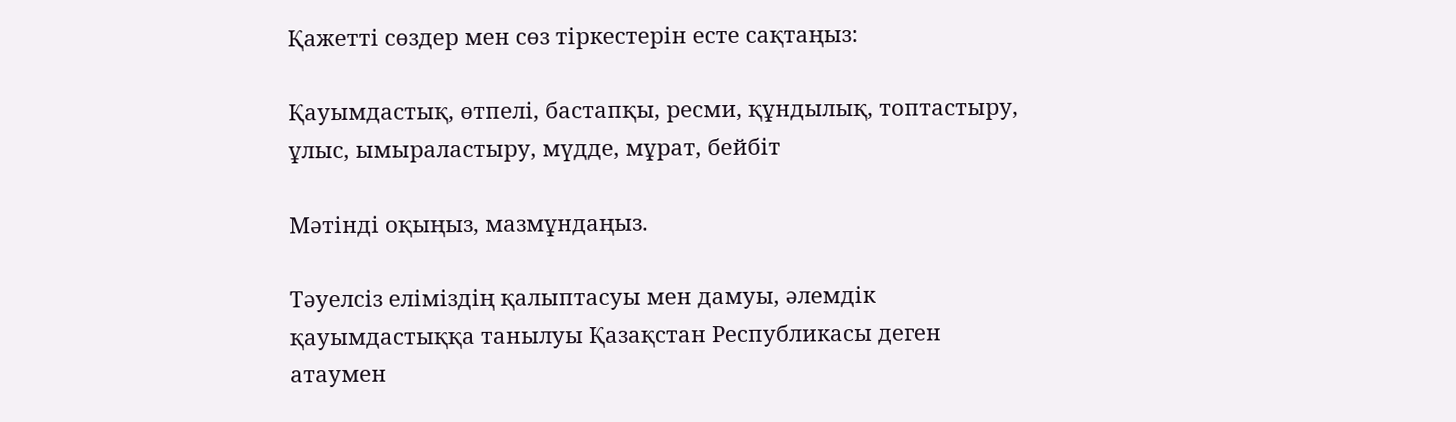Қажетті сөздер мен сөз тіркестерін есте сақтаңыз:

Қауымдастық, өтпелі, бастапқы, ресми, құндылық, топтастыру, ұлыс, ымыраластыру, мүдде, мұрат, бейбіт

Мәтінді оқыңыз, мазмұндаңыз.

Тәуелсіз еліміздің қалыптасуы мен дамуы, әлемдік қауымдастыққа танылуы Қазақстан Республикасы деген атаумен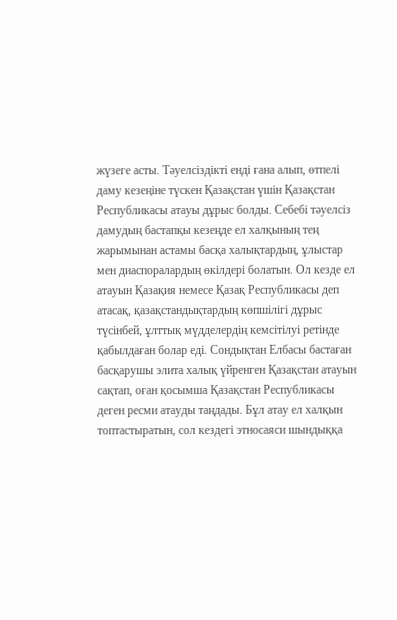жүзеге асты. Тәуелсіздікті енді ғана алып, өтпелі даму кезеңіне түскен Қазақстан үшін Қазақстан Республикасы атауы дұрыс болды. Себебі тәуелсіз дамудың бастапқы кезеңде ел халқының тең жарымынан астамы басқа халықтардың, ұлыстар мен диаспоралардың өкілдері болатын. Ол кезде ел атауын Қазақия немесе Қазақ Республикасы деп атасақ, қазақстандықтардың көпшілігі дұрыс түсінбей, ұлттық мүдделердің кемсітілуі ретінде қабылдаған болар еді. Сондықтан Елбасы бастаған басқарушы элита халық үйренген Қазақстан атауын сақтап, оған қосымша Қазақстан Республикасы деген ресми атауды таңдады. Бұл атау ел халқын топтастыратын, сол кездегі этносаяси шындыққа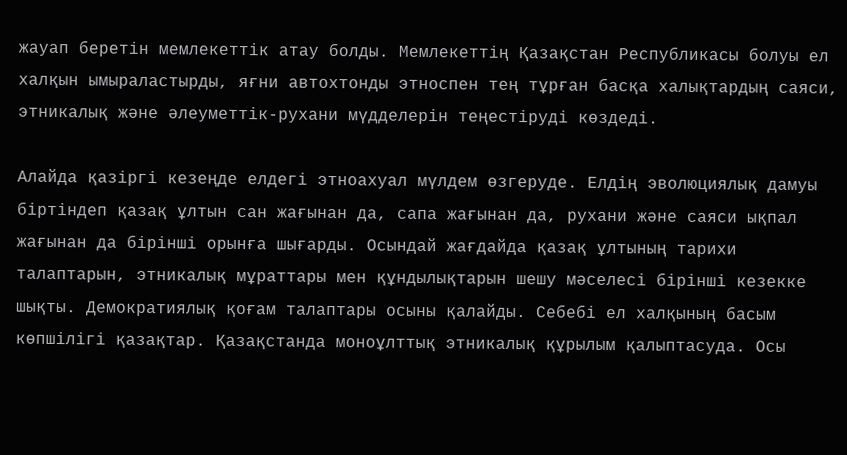жауап беретін мемлекеттік атау болды. Мемлекеттің Қазақстан Республикасы болуы ел халқын ымыраластырды, яғни автохтонды этноспен тең тұрған басқа халықтардың саяси, этникалық және әлеуметтік-рухани мүдделерін теңестіруді көздеді.

Алайда қазіргі кезеңде елдегі этноахуал мүлдем өзгеруде. Елдің эволюциялық дамуы біртіндеп қазақ ұлтын сан жағынан да, сапа жағынан да, рухани және саяси ықпал жағынан да бірінші орынға шығарды. Осындай жағдайда қазақ ұлтының тарихи талаптарын, этникалық мұраттары мен құндылықтарын шешу мәселесі бірінші кезекке шықты. Демократиялық қоғам талаптары осыны қалайды. Себебі ел халқының басым көпшілігі қазақтар. Қазақстанда моноұлттық этникалық құрылым қалыптасуда. Осы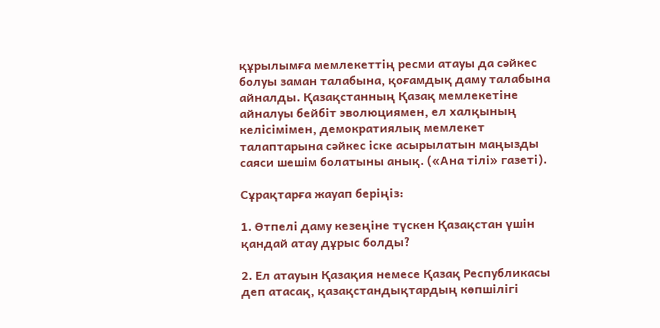құрылымға мемлекеттің ресми атауы да сәйкес болуы заман талабына, қоғамдық даму талабына айналды. Қазақстанның Қазақ мемлекетіне айналуы бейбіт эволюциямен, ел халқының келісімімен, демократиялық мемлекет талаптарына сәйкес іске асырылатын маңызды саяси шешім болатыны анық. («Ана тілі» газеті).

Сұрақтарға жауап беріңіз:

1. Өтпелі даму кезеңіне түскен Қазақстан үшін қандай атау дұрыс болды?

2. Ел атауын Қазақия немесе Қазақ Республикасы деп атасақ, қазақстандықтардың көпшілігі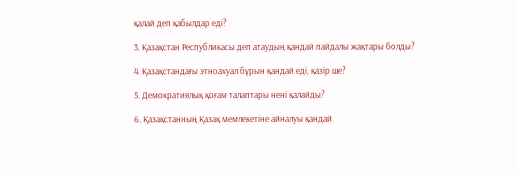қалай деп қабылдар еді?

3. Қазақстан Республикасы деп атаудың қандай пайдалы жақтары болды?

4. Қазақстандағы этноахуал бұрын қандай еді, қазір ше?

5. Демократиялық қоғам талаптары нені қалайды?

6. Қазақстанның Қазақ мемлекетіне айналуы қандай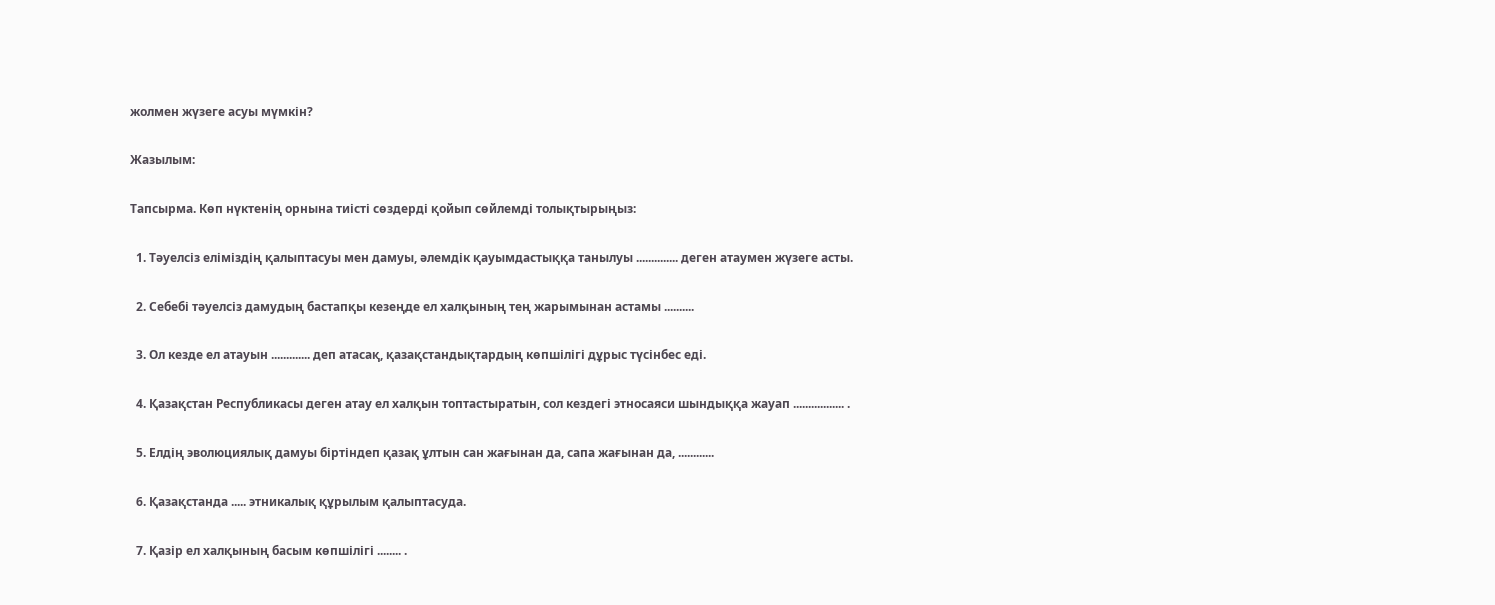жолмен жүзеге асуы мүмкін?

Жазылым:

Тапсырма. Көп нүктенің орнына тиісті сөздерді қойып сөйлемді толықтырыңыз:

  1. Тәуелсіз еліміздің қалыптасуы мен дамуы, әлемдік қауымдастыққа танылуы .............. деген атаумен жүзеге асты.

  2. Себебі тәуелсіз дамудың бастапқы кезеңде ел халқының тең жарымынан астамы ..........

  3. Ол кезде ел атауын ............. деп атасақ, қазақстандықтардың көпшілігі дұрыс түсінбес еді.

  4. Қазақстан Республикасы деген атау ел халқын топтастыратын, сол кездегі этносаяси шындыққа жауап ................. .

  5. Елдің эволюциялық дамуы біртіндеп қазақ ұлтын сан жағынан да, сапа жағынан да, ............

  6. Қазақстанда ..... этникалық құрылым қалыптасуда.

  7. Қазір ел халқының басым көпшілігі ........ .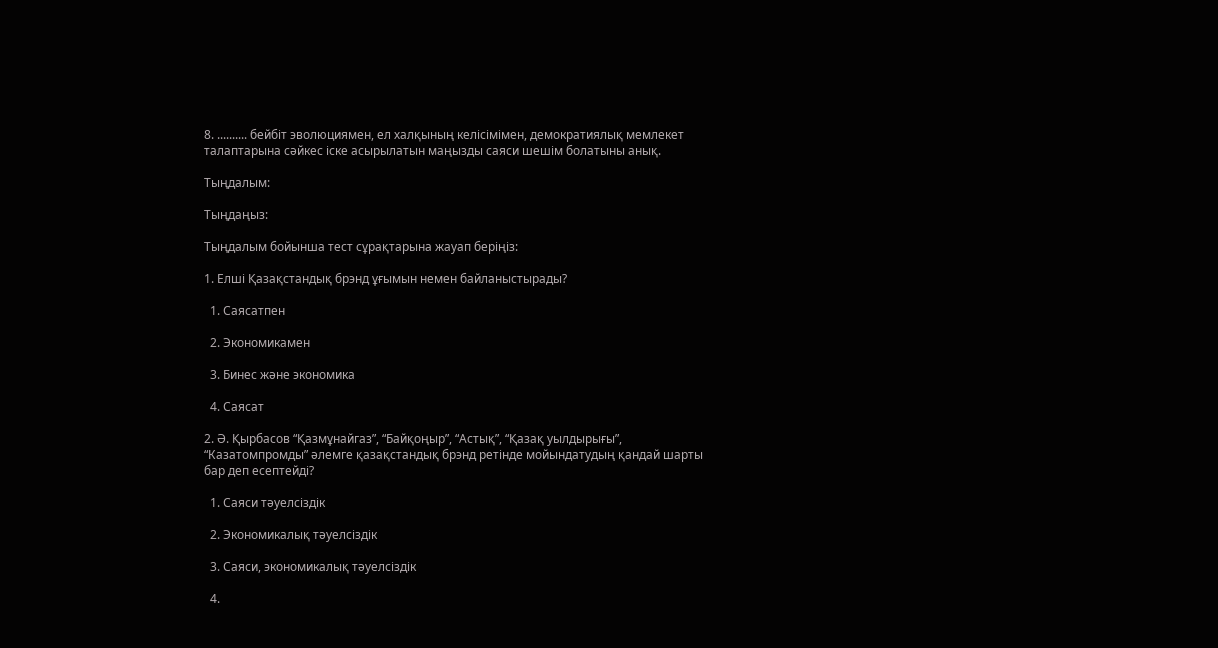8. .......... бейбіт эволюциямен, ел халқының келісімімен, демократиялық мемлекет талаптарына сәйкес іске асырылатын маңызды саяси шешім болатыны анық.

Тыңдалым:

Тыңдаңыз:

Тыңдалым бойынша тест сұрақтарына жауап беріңіз:

1. Елші Қазақстандық брэнд ұғымын немен байланыстырады?

  1. Саясатпен

  2. Экономикамен

  3. Бинес және экономика

  4. Саясат

2. Ә. Қырбасов “Қазмұнайгаз”, “Байқоңыр”, “Астық”, “Қазақ уылдырығы”, “Казатомпромды” әлемге қазақстандық брэнд ретінде мойындатудың қандай шарты бар деп есептейді?

  1. Саяси тәуелсіздік

  2. Экономикалық тәуелсіздік

  3. Саяси, экономикалық тәуелсіздік

  4.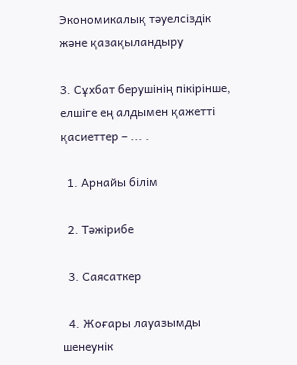Экономикалық тәуелсіздік және қазақыландыру

3. Сұхбат берушінің пікірінше, елшіге ең алдымен қажетті қасиеттер – ... .

  1. Арнайы білім

  2. Тәжірибе

  3. Саясаткер

  4. Жоғары лауазымды шенеунік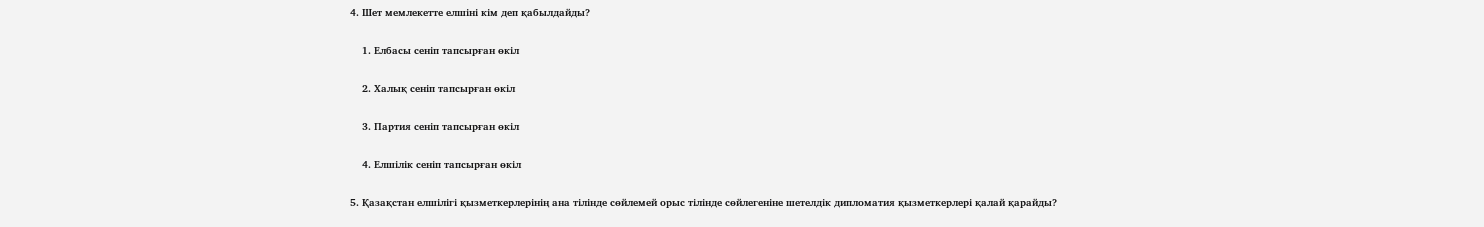4. Шет мемлекетте елшіні кім деп қабылдайды?

    1. Елбасы сеніп тапсырған өкіл

    2. Халық сеніп тапсырған өкіл

    3. Партия сеніп тапсырған өкіл

    4. Елшілік сеніп тапсырған өкіл

5. Қазақстан елшілігі қызметкерлерінің ана тілінде сөйлемей орыс тілінде сөйлегеніне шетелдік дипломатия қызметкерлері қалай қарайды?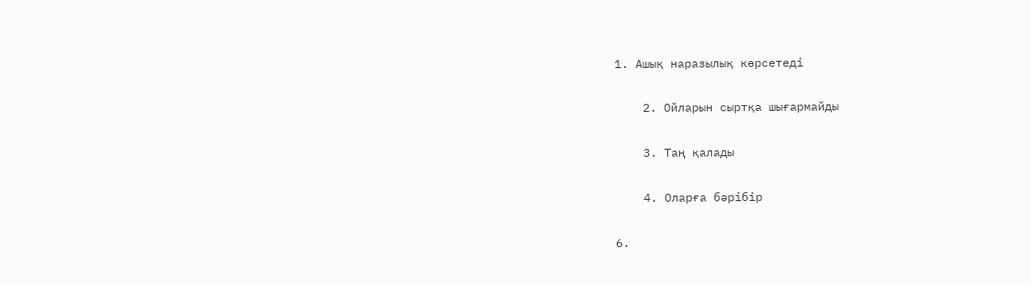1. Ашық наразылық көрсетеді

    2. Ойларын сыртқа шығармайды

    3. Таң қалады

    4. Оларға бәрібір

6.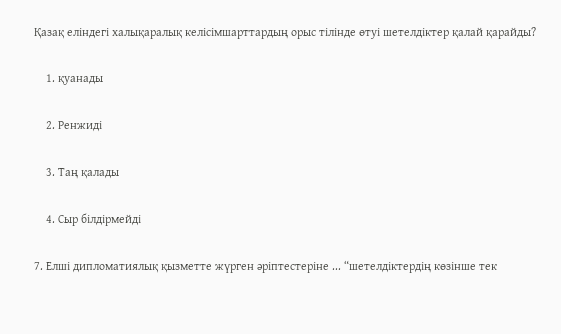Қазақ еліндегі халықаралық келісімшарттардың орыс тілінде өтуі шетелдіктер қалай қарайды?

    1. қуанады

    2. Ренжиді

    3. Таң қалады

    4. Сыр білдірмейді

7. Елші дипломатиялық қызметте жүрген әріптестеріне ... “шетелдіктердің көзінше тек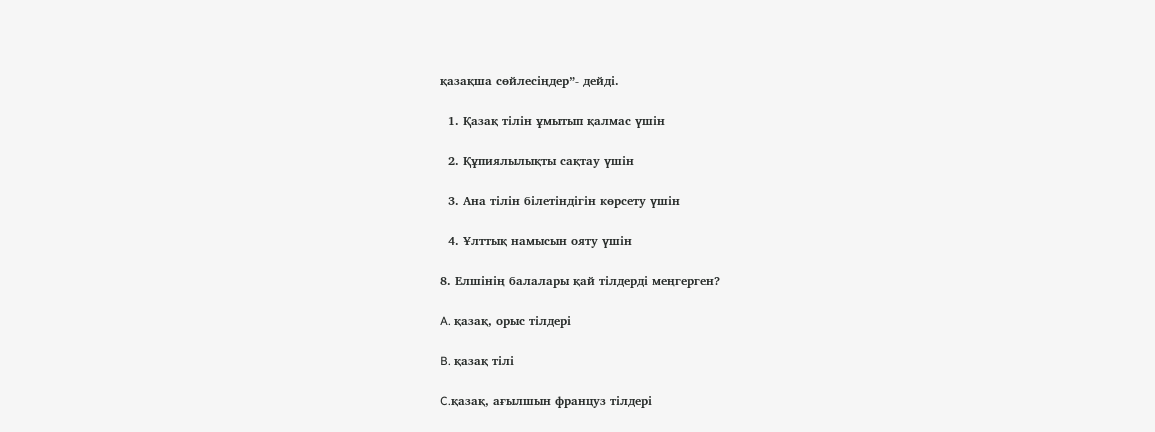қазақша сөйлесіңдер”- дейді.

  1. Қазақ тілін ұмытып қалмас үшін

  2. Құпиялылықты сақтау үшін

  3. Ана тілін білетіндігін көрсету үшін

  4. Ұлттық намысын ояту үшін

8. Елшінің балалары қай тілдерді меңгерген?

A. қазақ, орыс тілдері

B. қазақ тілі

C.қазақ, ағылшын француз тілдері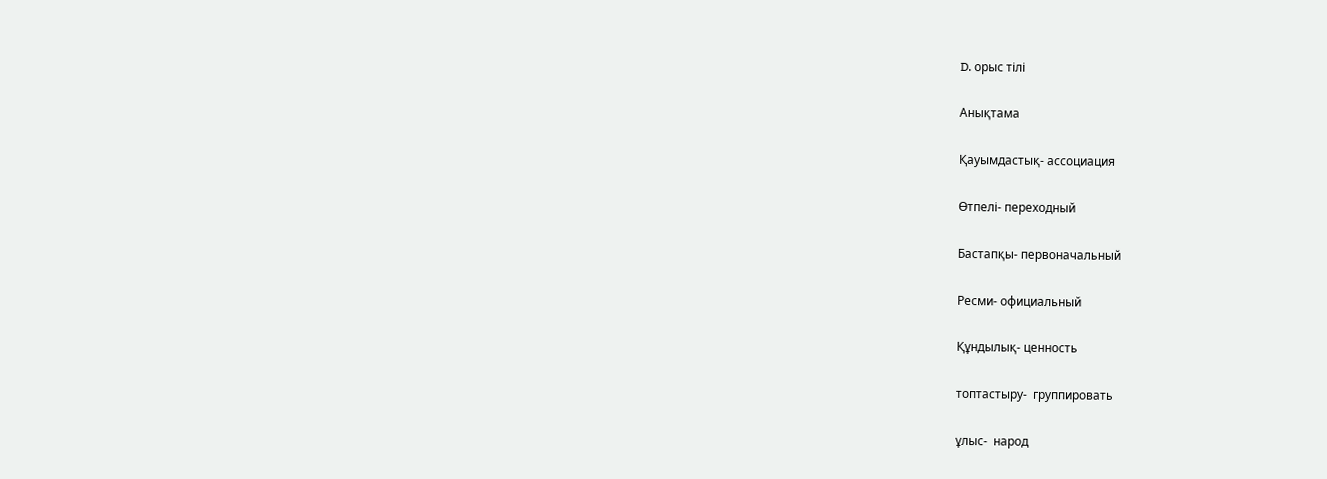D. орыс тілі

Анықтама

Қауымдастық- ассоциация

Өтпелі- переходный

Бастапқы- первоначальный

Ресми- официальный

Құндылық- ценность

топтастыру-  группировать

ұлыс-  народ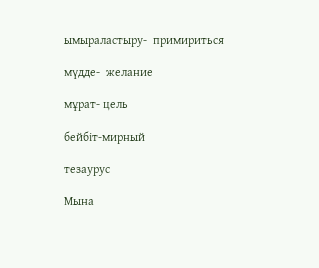ымыраластыру-  примириться

мүдде-  желание

мұрат- цель

бейбіт-мирный

тезаурус

Мына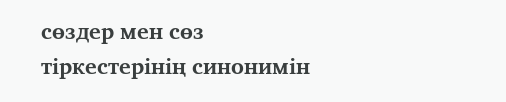сөздер мен сөз тіркестерінің синонимін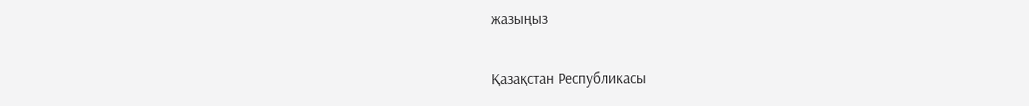жазыңыз

Қазақстан Республикасы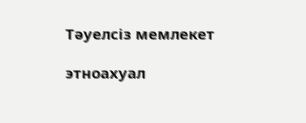Тәуелсіз мемлекет

этноахуал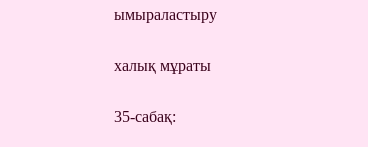ымыраластыру

халық мұраты

35-сабақ: